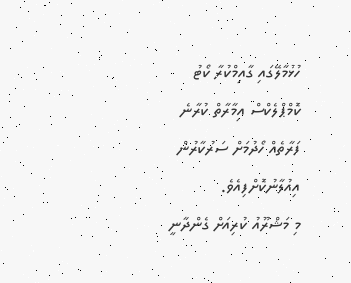ހުޅުމާލޭގައި ގާއިމްކުރާ ކޯޓު ކޮމްޕްލެކްސް އިމާރާތް ކުރާނެ ފަރާތެއް ހޯދުމަށް ސަރުކާރުން އިއުލާނުކޮށްފިއެވެ.
މި މަޝްރޫއު ކުރިއަށް ގެންދާނީ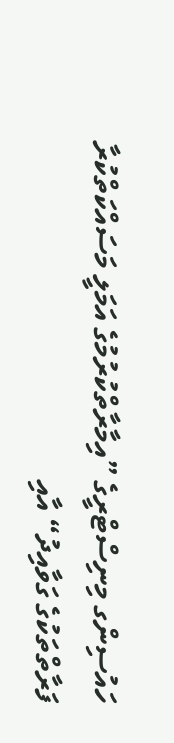ހައުސިންގ މިނިސްޓްރީގެ ”އިމާރާތްކުރުމުގެ އަމަލީ މަސައްކަތްކުރާ ފަރާތްތަކުގެ ގަވާއިދު“ އާއި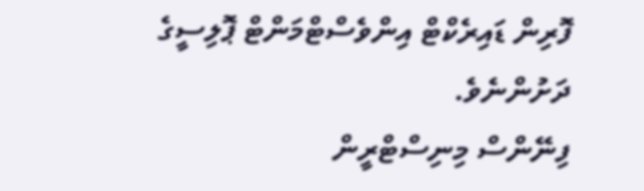ފޮރިން ޑައިރެކްޓް އިންވެސްޓްމަންޓް ޕޮލިސީގެ ދަށުންނެވެ.
ފިނޭންސް މިނިސްޓްރީން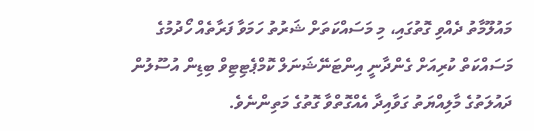މައުލޫމާތު ދެއްވި ގޮތުގައި، މި މަސައްކަތަށް ޝަރުތު ހަމަވާ ފަރާތެއް ހޯދުމުގެ މަސައްކަތް ކުރިއަށް ގެންދާނީ އިންޓަނޭޝަނަލް ކޮމްޕެޓިޓިވް ބިޑިން އުސޫލުން ދައުލަތުގެ މާލިއްޔަތު ގަވާއިދާ އެއްގޮތްވާ ގޮތުގެ މަތިންނެވެ.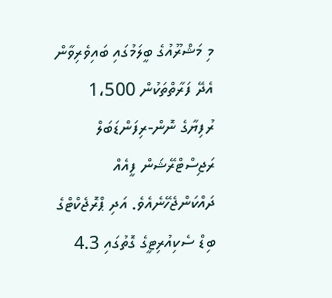މި މަޝްރޫއުގެ ބީލަމުގައި ބައިވެރިވާން އެދޭ ފަރާތްތަކުން 1،500 ރުފިޔާގެ ނޮން-ރިފަންޑަބަލް ރަޖިސްޓްރޭޝަން ފީއެއް ދައްކަންޖެހޭނެއެވެ. އަދި ޕްރޮޖެކްޓްގެ ބިޑް ސެކިއުރިޓީގެ ގޮތުގައި 4.3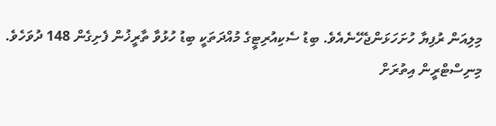މިލިއަން ރުފިޔާ ހުށަހަޅަންޖެހޭނެއެވެ. ބިޑު ސެކިއުރިޓީގެ މުއްދަތަކީ ބިޑު ހުޅުވާ ތާރީޚުން ފެށިގެން 148 ދުވަހެވެ.
މިނިސްޓްރީން އިތުރަށް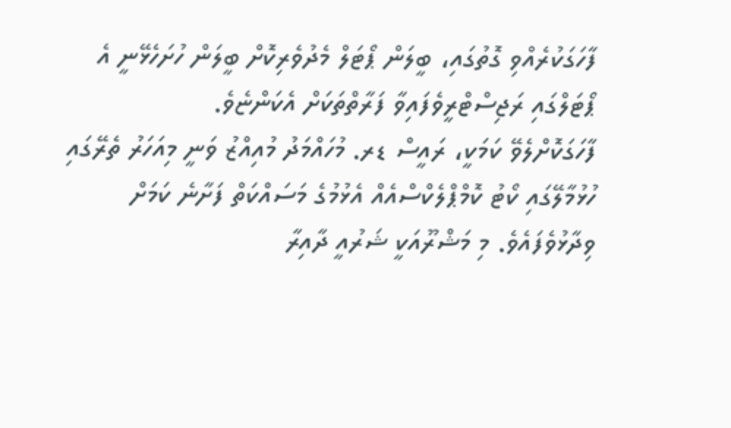ފާހަގަކުރެއްވި ގޮތުގައި، ބީލަން ޕޯޓަލް މެދުވެރިކޮށް ބީލަން ހުށަހެޅޭނީ އެ ޕޯޓަލްގައި ރަޖިސްޓްރީވެފައިވާ ފަރާތްތަކަށް އެކަންޏެވެ.
ފާހަގަކޮށްލެވޭ ކަމަކީ، ރައީސް ޑރ. މުހައްމަދު މުއިއްޒު ވަނީ މިއަހަރު ތެރޭގައި ހުޅުމާލޭގައި ކޯޓު ކޮމްޕްލެކްސްއެއް އެޅުމުގެ މަސައްކަތް ފަށާނެ ކަމަށް ވިދާޅުވެފައެވެ. މި މަޝްރޫއަކީ ޝަރުއީ ދާއިރާ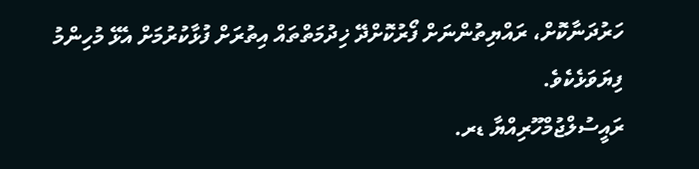ހަރުދަނާކޮށް، ރައްޔިތުންނަށް ފޯރުކޮށްދޭ ޚިދުމަތްތައް އިތުރަށް ފުޅާކުރުމަށް އެޅޭ މުހިންމު ފިޔަވަޅެކެވެ.
ރައީސުލްޖުމްހޫރިއްޔާ ޑރ.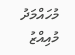މުހައްމަދު މުއިއްޒު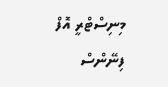މިނިސްޓްރީ އޮފް ފިނޭންސް